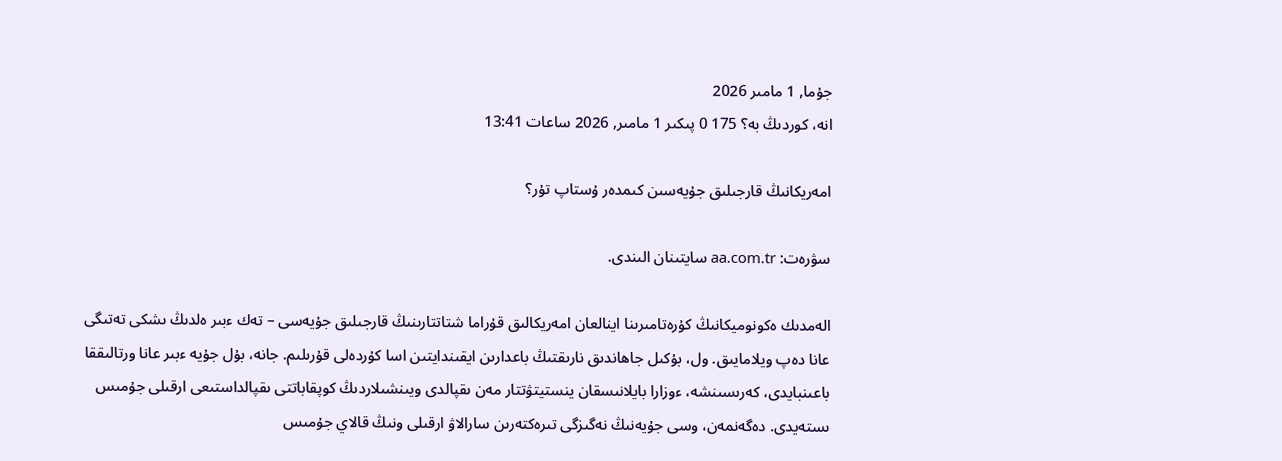جۇما, 1 مامىر 2026
انە، كوردىڭ بە؟ 175 0 پىكىر 1 مامىر, 2026 ساعات 13:41

امەريكانىڭ قارجىلىق جۇيەسىن كىمدەر ۇستاپ تۇر؟

سۋرەت: aa.com.tr سايتىنان الىندى.

الەمدىك ەكونوميكانىڭ كۇرەتامىرىنا اينالعان امەريكالىق قۇراما شتاتتارىنىڭ قارجىلىق جۇيەسى – تەك ءبىر ەلدىڭ ىشكى تەتىگى عانا دەپ ويلامايىق. ول، بۇكىل جاھاندىق نارىقتىڭ باعدارىن ايقىندايتىن اسا كۇردەلى قۇرىلىم. جانە، بۇل جۇيە ءبىر عانا ورتالىققا باعىنبايدى، كەرىسىنشە، ءوزارا بايلانىسقان ينستيتۋتتار مەن ىقپالدى ويىنشىلاردىڭ كوپقاباتتى ىقپالداستىعى ارقىلى جۇمىس ىستەيدى. دەگەنمەن، وسى جۇيەنىڭ نەگىزگى تىرەكتەرىن سارالاۋ ارقىلى ونىڭ قالاي جۇمىس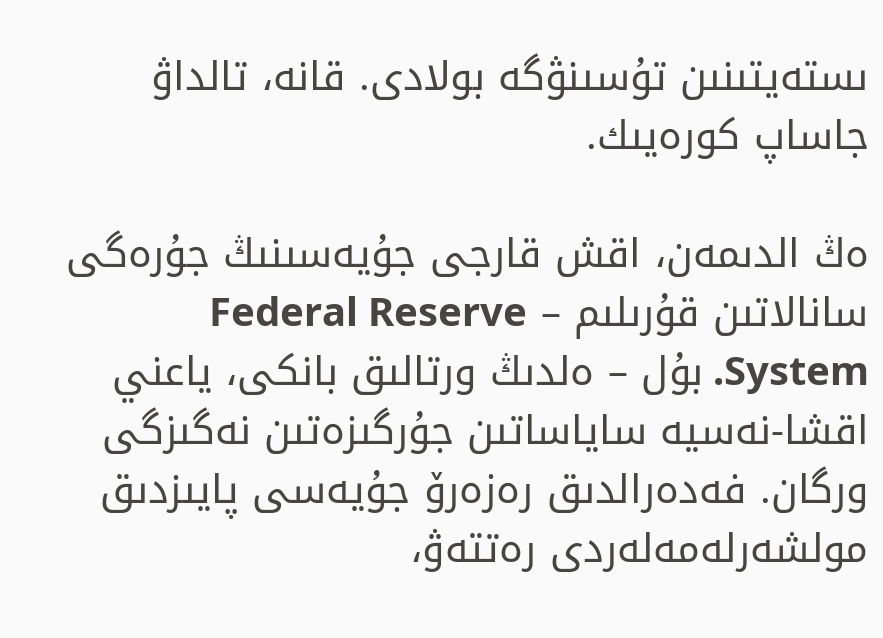ىستەيتىنىن تۇسىنۋگە بولادى. قانە، تالداۋ جاساپ كورەيىك.

ەڭ الدىمەن، اقش قارجى جۇيەسىنىڭ جۇرەگى سانالاتىن قۇرىلىم – Federal Reserve System. بۇل – ەلدىڭ ورتالىق بانكى، ياعني اقشا-نەسيە ساياساتىن جۇرگىزەتىن نەگىزگى ورگان. فەدەرالدىق رەزەرۆ جۇيەسى پايىزدىق مولشەرلەمەلەردى رەتتەۋ،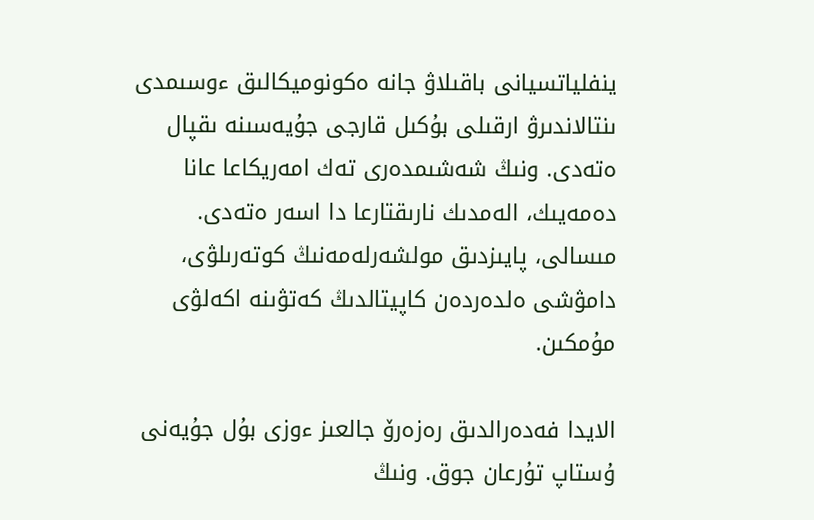ينفلياتسيانى باقىلاۋ جانە ەكونوميكالىق ءوسىمدى ىنتالاندىرۋ ارقىلى بۇكىل قارجى جۇيەسىنە ىقپال ەتەدى. ونىڭ شەشىمدەرى تەك امەريكاعا عانا دەمەيىك، الەمدىك نارىقتارعا دا اسەر ەتەدى. مىسالى، پايىزدىق مولشەرلەمەنىڭ كوتەرىلۋى، دامۋشى ەلدەردەن كاپيتالدىڭ كەتۋىنە اكەلۋى مۇمكىن.

الايدا فەدەرالدىق رەزەرۆ جالعىز ءوزى بۇل جۇيەنى ۇستاپ تۇرعان جوق. ونىڭ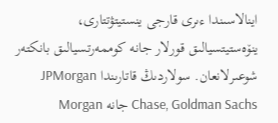اينالاسىندا ءىرى قارجى ينستيتۋتتارى، ينۆەستيتسيالىق قورلار جانە كوممەرتسيالىق بانكتەر شوعىرلانعان. سولاردىڭ قاتارىندا JPMorgan Chase, Goldman Sachs جانە Morgan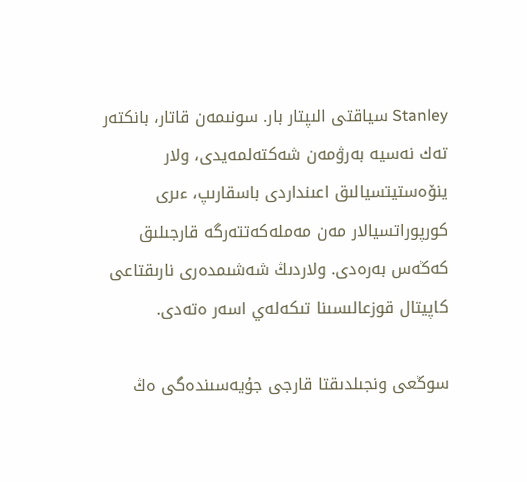Stanley سياقتى الىپتار بار. سونىمەن قاتار، بانكتەر تەك نەسيە بەرۋمەن شەكتەلمەيدى، ولار ينۆەستيتسيالىق اعىنداردى باسقارىپ، ءىرى كورپوراتسيالار مەن مەملەكەتتەرگە قارجىلىق كەڭەس بەرەدى. ولاردىڭ شەشىمدەرى نارىقتاعى كاپيتال قوزعالىسىنا تىكەلەي اسەر ەتەدى.

سوڭعى ونجىلدىقتا قارجى جۇيەسىندەگى ەڭ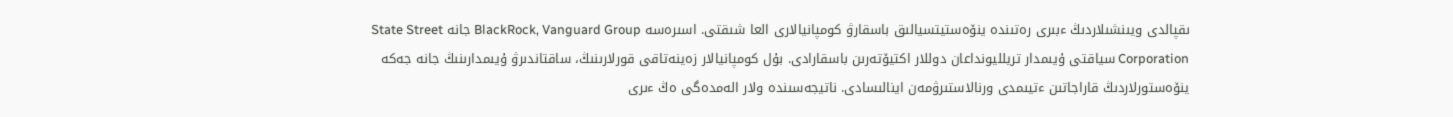ىقپالدى ويىنشىلاردىڭ ءبىرى رەتىندە ينۆەستيتسيالىق باسقارۋ كومپانيالارى العا شىقتى. اسىرەسە BlackRock, Vanguard Group جانە State Street Corporation سياقتى ۇيىمدار تريلليونداعان دوللار اكتيۆتەرىن باسقارادى. بۇل كومپانيالار زەينەتاقى قورلارىنىڭ، ساقتاندىرۋ ۇيىمدارىنىڭ جانە جەكە ينۆەستورلاردىڭ قاراجاتىن ءتيىمدى ورنالاستىرۋمەن اينالىسادى. ناتيجەسىندە ولار الەمدەگى ەڭ ءىرى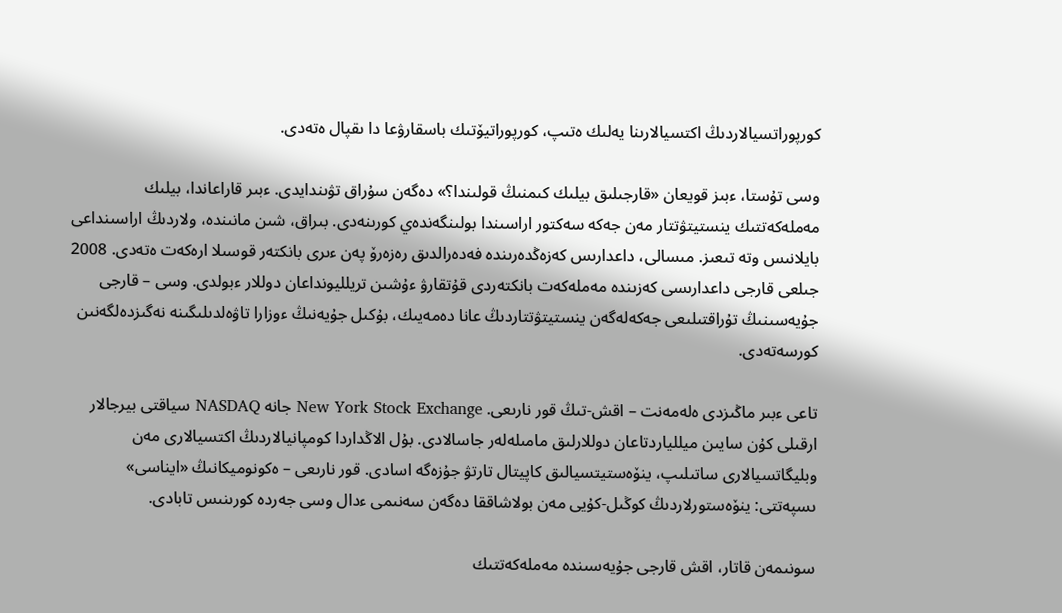كورپوراتسيالاردىڭ اكتسيالارىنا يەلىك ەتىپ، كورپوراتيۆتىك باسقارۋعا دا ىقپال ەتەدى.

وسى تۇستا، ءبىز قويعان «قارجىلىق بيلىك كىمنىڭ قولىندا؟» دەگەن سۇراق تۋىندايدى. ءبىر قاراعاندا، بيلىك مەملەكەتتىك ينستيتۋتتار مەن جەكە سەكتور اراسىندا بولىنگەندەي كورىنەدى. بىراق، شىن مانىندە، ولاردىڭ اراسىنداعى بايلانىس وتە تىعىز. مىسالى، داعدارىس كەزەڭدەرىندە فەدەرالدىق رەزەرۆ پەن ءىرى بانكتەر قوسىلا ارەكەت ەتەدى. 2008 جىلعى قارجى داعدارىسى كەزىندە مەملەكەت بانكتەردى قۇتقارۋ ءۇشىن تريلليونداعان دوللار ءبولدى. وسى – قارجى جۇيەسىنىڭ تۇراقتىلىعى جەكەلەگەن ينستيتۋتتاردىڭ عانا دەمەيىك، بۇكىل جۇيەنىڭ ءوزارا تاۋەلدىلىگىنە نەگىزدەلگەنىن كورسەتەدى.

تاعى ءبىر ماڭىزدى ەلەمەنت – اقش-تىڭ قور نارىعى. New York Stock Exchange جانە NASDAQ سياقتى بيرجالار ارقىلى كۇن سايىن ميللياردتاعان دوللارلىق مامىلەلەر جاسالادى. بۇل الاڭداردا كومپانيالاردىڭ اكتسيالارى مەن وبليگاتسيالارى ساتىلىپ، ينۆەستيتسيالىق كاپيتال تارتۋ جۇزەگە اسادى. قور نارىعى – ەكونوميكانىڭ «ايناسى» ىسپەتتى: ينۆەستورلاردىڭ كوڭىل-كۇيى مەن بولاشاققا دەگەن سەنىمى ءدال وسى جەردە كورىنىس تابادى.

سونىمەن قاتار، اقش قارجى جۇيەسىندە مەملەكەتتىك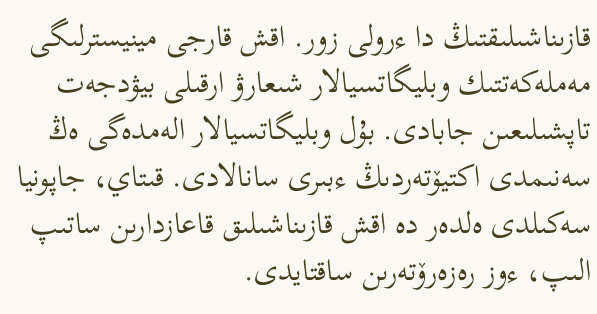قازىناشىلىقتىڭ دا ءرولى زور. اقش قارجى مينيسترلىگى مەملەكەتتىك وبليگاتسيالار شىعارۋ ارقىلى بيۋدجەت تاپشىلىعىن جابادى. بۇل وبليگاتسيالار الەمدەگى ەڭ سەنىمدى اكتيۆتەردىڭ ءبىرى سانالادى. قىتاي، جاپونيا سەكىلدى ەلدەر دە اقش قازىناشىلىق قاعازدارىن ساتىپ الىپ، ءوز رەزەرۆتەرىن ساقتايدى.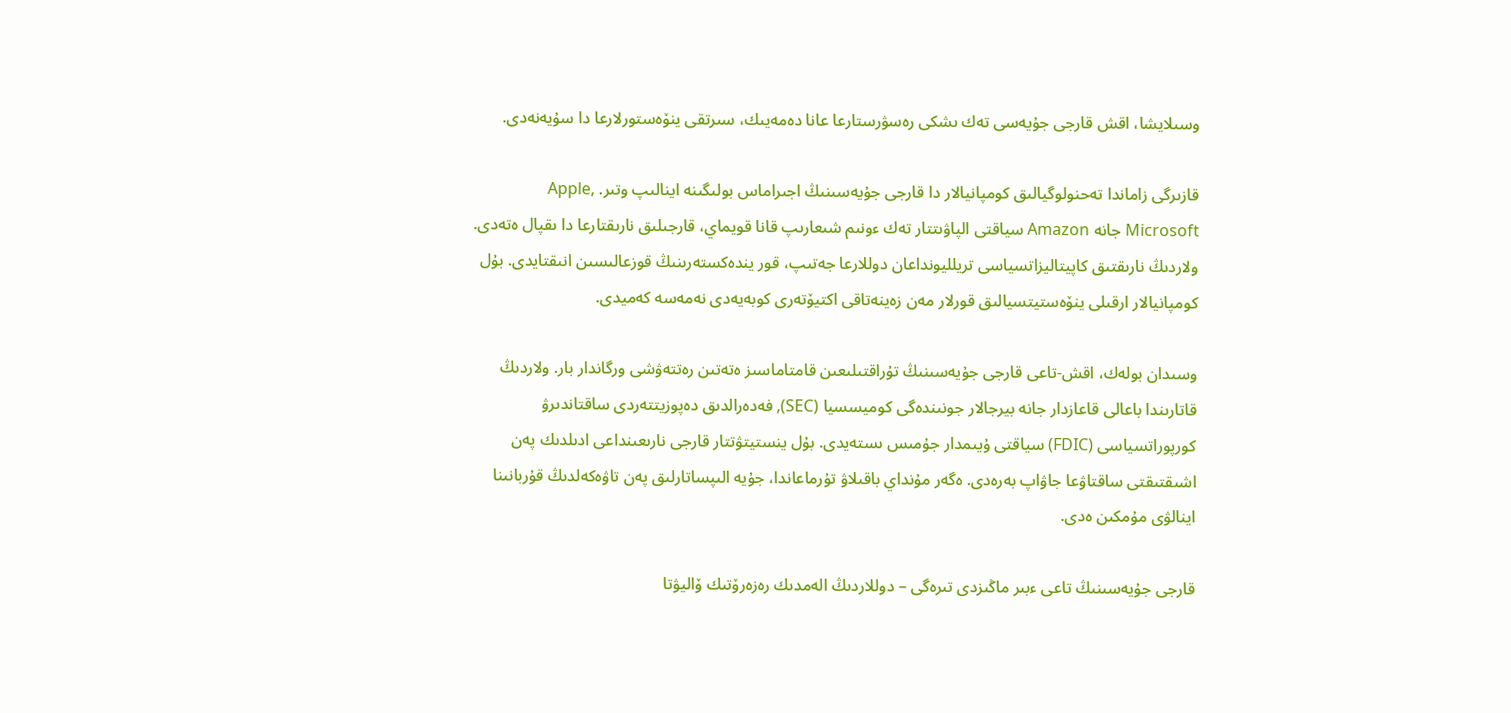وسىلايشا، اقش قارجى جۇيەسى تەك ىشكى رەسۋرستارعا عانا دەمەيىك، سىرتقى ينۆەستورلارعا دا سۇيەنەدى.

قازىرگى زاماندا تەحنولوگيالىق كومپانيالار دا قارجى جۇيەسىنىڭ اجىراماس بولىگىنە اينالىپ وتىر. Apple, Microsoft جانە Amazon سياقتى الپاۋىتتار تەك ءونىم شىعارىپ قانا قويماي، قارجىلىق نارىقتارعا دا ىقپال ەتەدى. ولاردىڭ نارىقتىق كاپيتاليزاتسياسى تريلليونداعان دوللارعا جەتىپ، قور يندەكستەرىنىڭ قوزعالىسىن انىقتايدى. بۇل كومپانيالار ارقىلى ينۆەستيتسيالىق قورلار مەن زەينەتاقى اكتيۆتەرى كوبەيەدى نەمەسە كەميدى.

وسىدان بولەك، اقش-تاعى قارجى جۇيەسىنىڭ تۇراقتىلىعىن قامتاماسىز ەتەتىن رەتتەۋشى ورگاندار بار. ولاردىڭ قاتارىندا باعالى قاعازدار جانە بيرجالار جونىندەگى كوميسسيا (SEC), فەدەرالدىق دەپوزيتتەردى ساقتاندىرۋ كورپوراتسياسى (FDIC) سياقتى ۇيىمدار جۇمىس ىستەيدى. بۇل ينستيتۋتتار قارجى نارىعىنداعى ادىلدىك پەن اشىقتىقتى ساقتاۋعا جاۋاپ بەرەدى. ەگەر مۇنداي باقىلاۋ تۇرماعاندا، جۇيە الىپساتارلىق پەن تاۋەكەلدىڭ قۇربانىنا اينالۋى مۇمكىن ەدى.

قارجى جۇيەسىنىڭ تاعى ءبىر ماڭىزدى تىرەگى – دوللاردىڭ الەمدىك رەزەرۆتىك ۆاليۋتا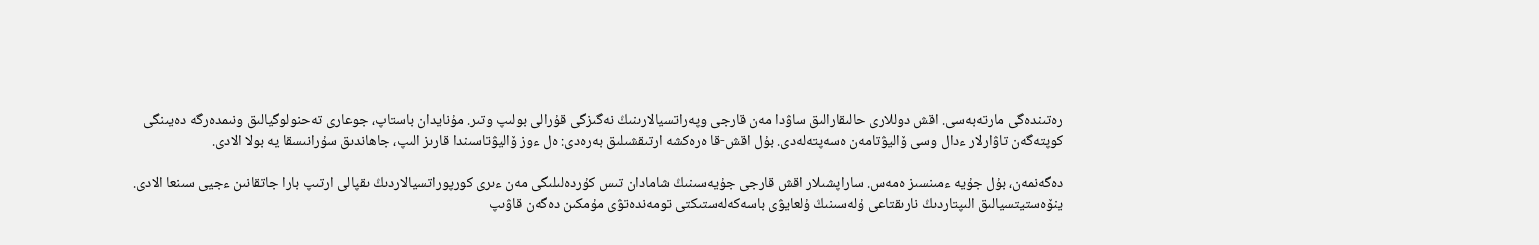رەتىندەگى مارتەبەسى. اقش دوللارى حالىقارالىق ساۋدا مەن قارجى وپەراتسيالارىنىڭ نەگىزگى قۇرالى بولىپ وتىر. مۇنايدان باستاپ، جوعارى تەحنولوگيالىق ونىمدەرگە دەيىنگى كوپتەگەن تاۋارلار ءدال وسى ۆاليۋتامەن ەسەپتەلەدى. بۇل اقش-قا ەرەكشە ارتىقشىلىق بەرەدى: ەل ءوز ۆاليۋتاسىندا قارىز الىپ، جاھاندىق سۇرانىسقا يە بولا الادى.

دەگەنمەن، بۇل جۇيە ءمىنسىز ەمەس. ساراپشىلار اقش قارجى جۇيەسىنىڭ شامادان تىس كۇردەلىلىگى مەن ءىرى كورپوراتسيالاردىڭ ىقپالى ارتىپ بارا جاتقانىن ءجيى سىنعا الادى. ينۆەستيتسيالىق الىپتاردىڭ نارىقتاعى ۇلەسىنىڭ ۇلعايۋى باسەكەلەستىكتى تومەندەتۋى مۇمكىن دەگەن قاۋىپ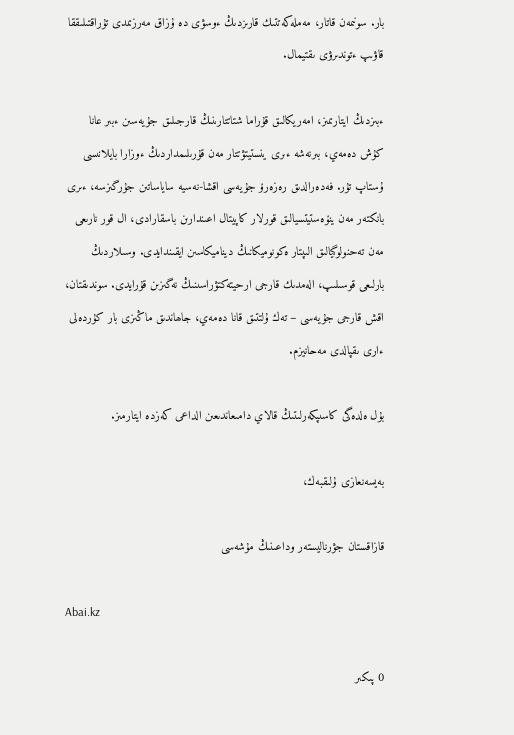بار. سونىمەن قاتار، مەملەكەتتىك قارىزدىڭ ءوسۋى دە ۇزاق مەرزىمدى تۇراقتىلىققا قاۋىپ ءتوندىرۋى ىقتيمال.

ءبىزدىڭ ايتارىمىز، امەريكالىق قۇراما شتاتتارىنىڭ قارجىلىق جۇيەسىن ءبىر عانا كۇش دەمەي، بىرنەشە ءىرى ينستيتۋتتار مەن قۇرىلىمداردىڭ ءوزارا بايلانىسى ۇستاپ تۇر. فەدەرالدىق رەزەرۆ جۇيەسى اقشا-نەسيە ساياساتىن جۇرگىزسە، ءىرى بانكتەر مەن ينۆەستيتسيالىق قورلار كاپيتال اعىندارىن باسقارادى، ال قور نارىعى مەن تەحنولوگيالىق الىپتار ەكونوميكانىڭ ديناميكاسىن ايقىندايدى. وسىلاردىڭ بارلىعى قوسىلىپ، الەمدىك قارجى ارحيتەكتۋراسىنىڭ نەگىزىن قۇرايدى. سوندىقتان، اقش قارجى جۇيەسى – تەك ۇلتتىق قانا دەمەي، جاھاندىق ماڭىزى بار كۇردەلى ءارى ىقپالدى مەحانيزم.

بۇل ەلدەگى كاسىپكەرلىتىڭ قالاي دامىعاندىعىن الداعى كەزدە ايتارمىز.

بەيسەنعازى ۇلىقبەك،

قازاقستان جۋرناليستەر وداعىنىڭ مۇشەسى

Abai.kz

0 پىكىر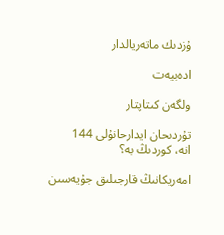ۇزدىك ماتەريالدار

ادەبيەت

ولگەن كىتاپتار

تۇردىحان ايدارحانۇلى 144
انە، كوردىڭ بە؟

امەريكانىڭ قارجىلىق جۇيەسىن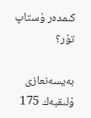كىمدەر ۇستاپ تۇر؟

بەيسەنعازى ۇلىقبەك 175